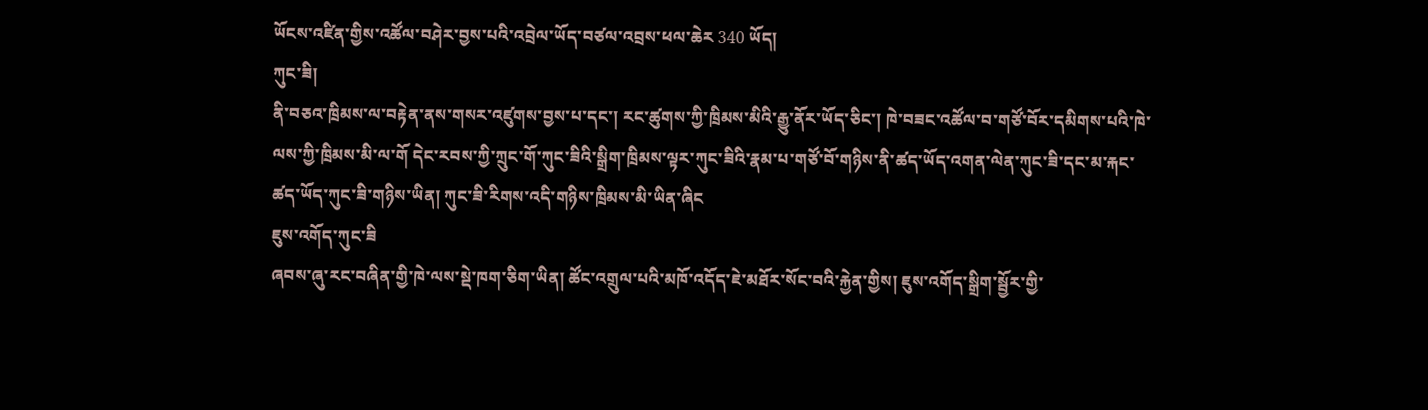ཡོངས་འཛིན་གྱིས་འཚོལ་བཤེར་བྱས་པའི་འབྲེལ་ཡོད་བཙལ་འབྲས་ཕལ་ཆེར 340 ཡོད།
ཀུང་ཟི།
ནི་བཅའ་ཁྲིམས་ལ་བརྟེན་ནས་གསར་འཛུགས་བྱས་པ་དང་། རང་ཚུགས་ཀྱི་ཁྲིམས་མིའི་རྒྱུ་ནོར་ཡོད་ཅིང་། ཁེ་བཟང་འཚོལ་བ་གཙོ་བོར་དམིགས་པའི་ཁེ་ལས་ཀྱི་ཁྲིམས་མི་ལ་གོ དེང་རབས་ཀྱི་ཀྲུང་གོ་ཀུང་ཟིའི་སྒྲིག་ཁྲིམས་ལྟར་ཀུང་ཟིའི་རྣམ་པ་གཙོ་བོ་གཉིས་ནི་ཚད་ཡོད་འགན་ལེན་ཀུང་ཟི་དང་མ་རྐང་ཚད་ཡོད་ཀུང་ཟི་གཉིས་ཡིན། ཀུང་ཟི་རིགས་འདི་གཉིས་ཁྲིམས་མི་ཡིན་ཞིང
ཇུས་འགོད་ཀུང་ཟི
ཞབས་ཞུ་རང་བཞིན་གྱི་ཁེ་ལས་སྡེ་ཁག་ཅིག་ཡིན། ཚོང་འགྲུལ་པའི་མཁོ་འདོད་ཇེ་མཐོར་སོང་བའི་རྐྱེན་གྱིས། ཇུས་འགོད་སྒྲིག་སྦྱོར་གྱི་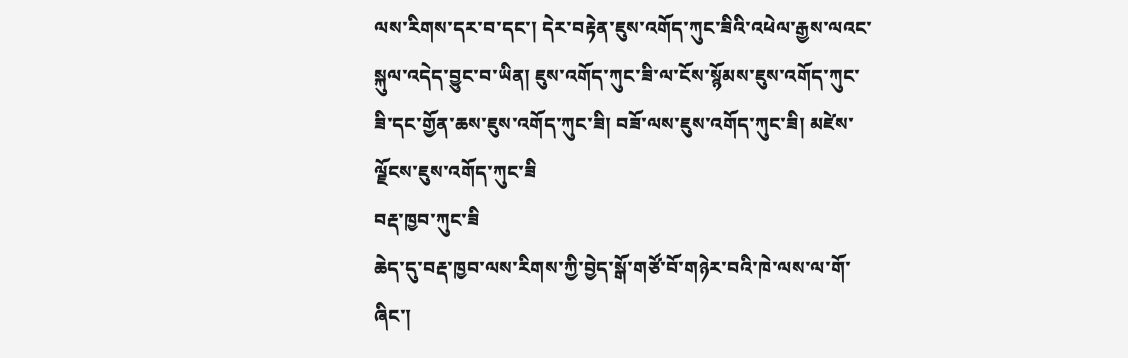ལས་རིགས་དར་བ་དང་། དེར་བརྟེན་ཇུས་འགོད་ཀུང་ཟིའི་འཕེལ་རྒྱས་ལའང་སྐུལ་འདེད་བྱུང་བ་ཡིན། ཇུས་འགོད་ཀུང་ཟི་ལ་ངོས་སྙོམས་ཇུས་འགོད་ཀུང་ཟི་དང་གྱོན་ཆས་ཇུས་འགོད་ཀུང་ཟི། བཟོ་ལས་ཇུས་འགོད་ཀུང་ཟི། མཛེས་ལྗོངས་ཇུས་འགོད་ཀུང་ཟི
བརྡ་ཁྱབ་ཀུང་ཟི
ཆེད་དུ་བརྡ་ཁྱབ་ལས་རིགས་ཀྱི་བྱེད་སྒོ་གཙོ་བོ་གཉེར་བའི་ཁེ་ལས་ལ་གོ་ཞིང་།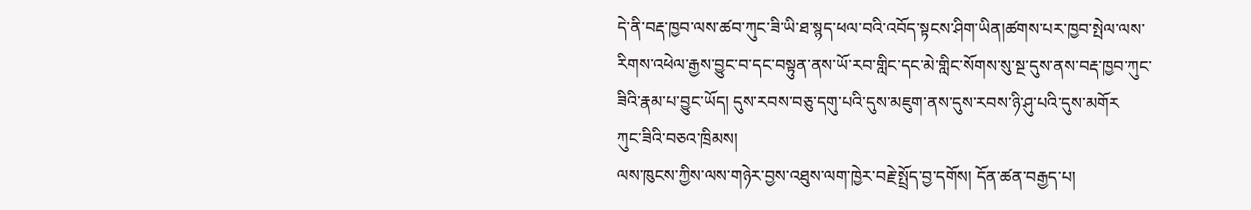དེ་ནི་བརྡ་ཁྱབ་ལས་ཚབ་ཀུང་ཟི་ཡི་ཐ་སྙད་ཕལ་བའི་འབོད་སྟངས་ཤིག་ཡིན།ཚགས་པར་ཁྱབ་སྤེལ་ལས་རིགས་འཕེལ་རྒྱས་བྱུང་བ་དང་བསྟུན་ནས་ཡོ་རབ་གླིང་དང་མེ་གླིང་སོགས་སུ་སྔ་དུས་ནས་བརྡ་ཁྱབ་ཀུང་ཟིའི་རྣམ་པ་བྱུང་ཡོད། དུས་རབས་བཅུ་དགུ་པའི་དུས་མཇུག་ནས་དུས་རབས་ཉི་ཤུ་པའི་དུས་མགོར
ཀུང་ཟིའི་བཅའ་ཁྲིམས།
ལས་ཁུངས་ཀྱིས་ལས་གཉེར་བྱས་འཐུས་ལག་ཁྱེར་བརྗེ་སྤྲོད་བྱ་དགོས། དོན་ཚན་བརྒྱད་པ།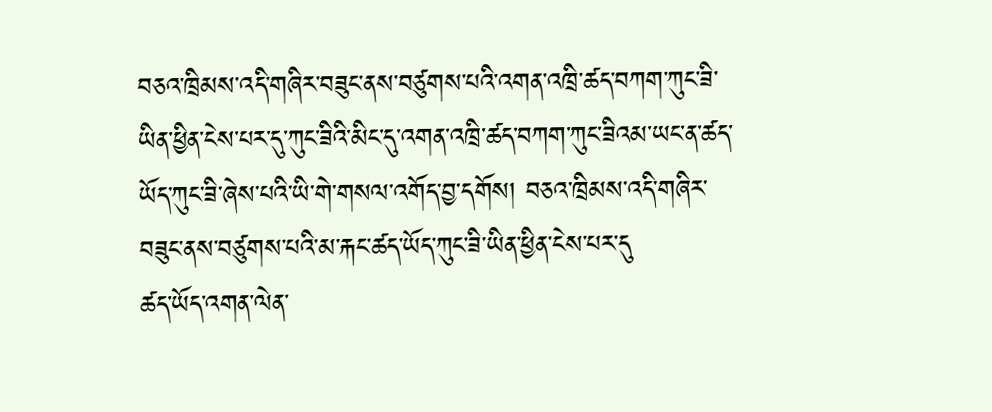བཅའ་ཁྲིམས་འདི་གཞིར་བཟུང་ནས་བཙུགས་པའི་འགན་འཁྲི་ཚད་བཀག་ཀུང་ཟི་ཡིན་ཕྱིན་ངེས་པར་དུ་ཀུང་ཟིའི་མིང་དུ་འགན་འཁྲི་ཚད་བཀག་ཀུང་ཟིའམ་ཡང་ན་ཚད་ཡོད་ཀུང་ཟི་ཞེས་པའི་ཡི་གེ་གསལ་འགོད་བྱ་དགོས། བཅའ་ཁྲིམས་འདི་གཞིར་བཟུང་ནས་བཙུགས་པའི་མ་རྐང་ཚད་ཡོད་ཀུང་ཟི་ཡིན་ཕྱིན་ངེས་པར་དུ
ཚད་ཡོད་འགན་ལེན་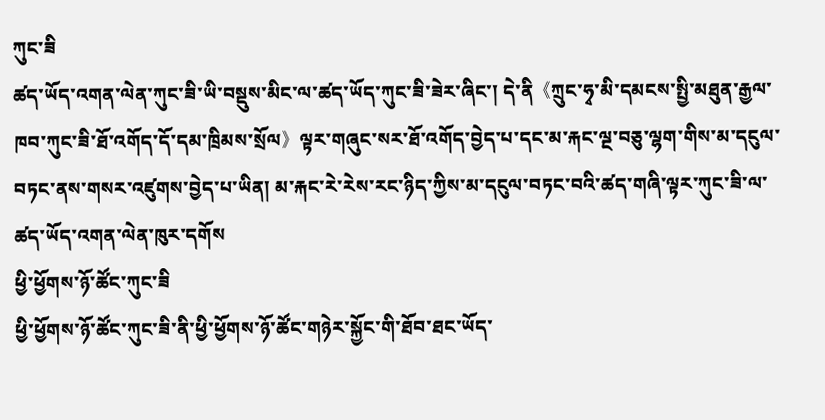ཀུང་ཟི
ཚད་ཡོད་འགན་ལེན་ཀུང་ཟི་ཡི་བསྡུས་མིང་ལ་ཚད་ཡོད་ཀུང་ཟི་ཟེར་ཞིང་། དེ་ནི《ཀྲུང་ཧྭ་མི་དམངས་སྤྱི་མཐུན་རྒྱལ་ཁབ་ཀུང་ཟི་ཐོ་འགོད་དོ་དམ་ཁྲིམས་སྲོལ》ལྟར་གཞུང་སར་ཐོ་འགོད་བྱེད་པ་དང་མ་རྐང་ལྔ་བཅུ་ལྷག་གིས་མ་དངུལ་བཏང་ནས་གསར་འཛུགས་བྱེད་པ་ཡིན། མ་རྐང་རེ་རེས་རང་ཉིད་ཀྱིས་མ་དངུལ་བཏང་བའི་ཚད་གཞི་ལྟར་ཀུང་ཟི་ལ་ཚད་ཡོད་འགན་ལེན་ཁུར་དགོས
ཕྱི་ཕྱོགས་ཉོ་ཚོང་ཀུང་ཟི
ཕྱི་ཕྱོགས་ཉོ་ཚོང་ཀུང་ཟི་ནི་ཕྱི་ཕྱོགས་ཉོ་ཚོང་གཉེར་སྐྱོང་གི་ཐོབ་ཐང་ཡོད་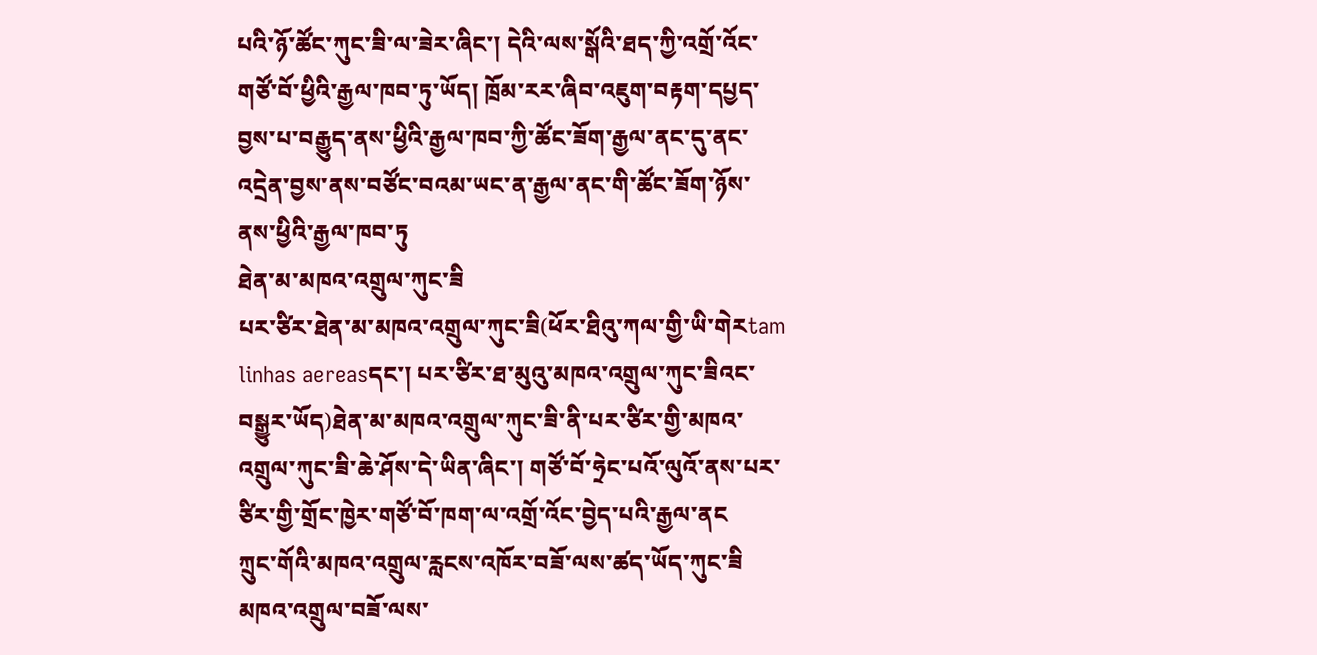པའི་ཉོ་ཚོང་ཀུང་ཟི་ལ་ཟེར་ཞིང་། དེའི་ལས་སྒོའི་ཐད་ཀྱི་འགྲོ་འོང་གཙོ་བོ་ཕྱིའི་རྒྱལ་ཁབ་ཏུ་ཡོད། ཁྲོམ་རར་ཞིབ་འཇུག་བརྟག་དཔྱད་བྱས་པ་བརྒྱུད་ནས་ཕྱིའི་རྒྱལ་ཁབ་ཀྱི་ཚོང་ཟོག་རྒྱལ་ནང་དུ་ནང་འདྲེན་བྱས་ནས་བཙོང་བའམ་ཡང་ན་རྒྱལ་ནང་གི་ཚོང་ཟོག་ཉོས་ནས་ཕྱིའི་རྒྱལ་ཁབ་ཏུ
ཐེན་མ་མཁའ་འགྲུལ་ཀུང་ཟི
པར་ཙིར་ཐེན་མ་མཁའ་འགྲུལ་ཀུང་ཟི(ཕོར་ཐིའུ་ཀལ་གྱི་ཡི་གེརtam linhas aereasདང་། པར་ཙིར་ཐ་མུའུ་མཁའ་འགྲུལ་ཀུང་ཟིའང་བསྒྱུར་ཡོད)ཐེན་མ་མཁའ་འགྲུལ་ཀུང་ཟི་ནི་པར་ཙིར་གྱི་མཁའ་འགྲུལ་ཀུང་ཟི་ཆེ་ཤོས་དེ་ཡིན་ཞིང་། གཙོ་བོ་ཧྲེང་པའོ་ལུའོ་ནས་པར་ཙིར་གྱི་གྲོང་ཁྱེར་གཙོ་བོ་ཁག་ལ་འགྲོ་འོང་བྱེད་པའི་རྒྱལ་ནང
ཀྲུང་གོའི་མཁའ་འགྲུལ་རླངས་འཁོར་བཟོ་ལས་ཚད་ཡོད་ཀུང་ཟི
མཁའ་འགྲུལ་བཟོ་ལས་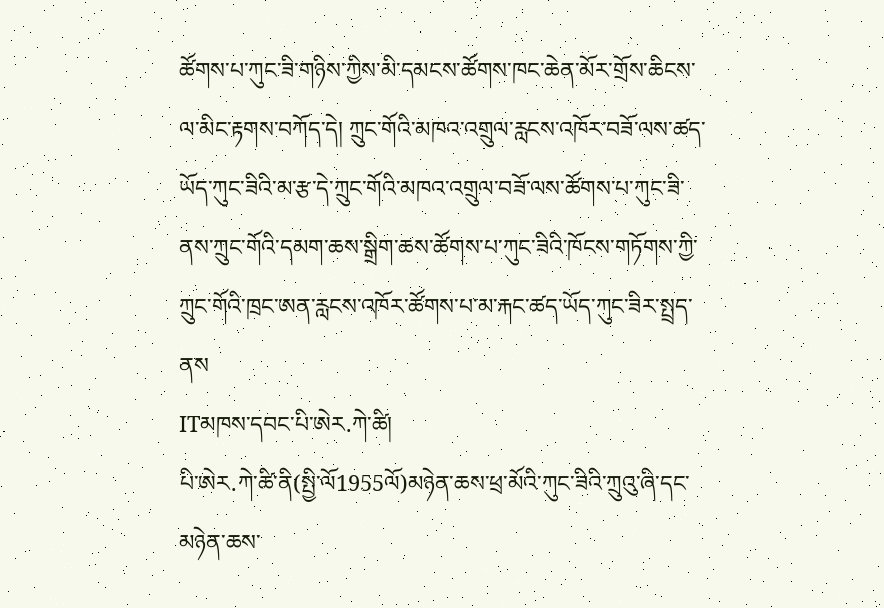ཚོགས་པ་ཀུང་ཟི་གཉིས་ཀྱིས་མི་དམངས་ཚོགས་ཁང་ཆེན་མོར་གྲོས་ཆིངས་ལ་མིང་རྟགས་བཀོད་དེ། ཀྲུང་གོའི་མཁའ་འགྲུལ་རླངས་འཁོར་བཟོ་ལས་ཚད་ཡོད་ཀུང་ཟིའི་མ་རྩ་དེ་ཀྲུང་གོའི་མཁའ་འགྲུལ་བཟོ་ལས་ཚོགས་པ་ཀུང་ཟི་ནས་ཀྲུང་གོའི་དམག་ཆས་སྒྲིག་ཆས་ཚོགས་པ་ཀུང་ཟིའི་ཁོངས་གཏོགས་ཀྱི་ཀྲུང་གོའི་ཁྲང་ཨན་རླངས་འཁོར་ཚོགས་པ་མ་རྐང་ཚད་ཡོད་ཀུང་ཟིར་སྤྲད་ནས
ITམཁས་དབང་པི་ཨེར.ཀེ་ཚི།
པི་ཨེར.ཀེ་ཚི་ནི(སྤྱི་ལོ1955ལོ)མཉེན་ཆས་ཕྲ་མོའི་ཀུང་ཟིའི་ཀྲུའུ་ཞི་དང་མཉེན་ཆས་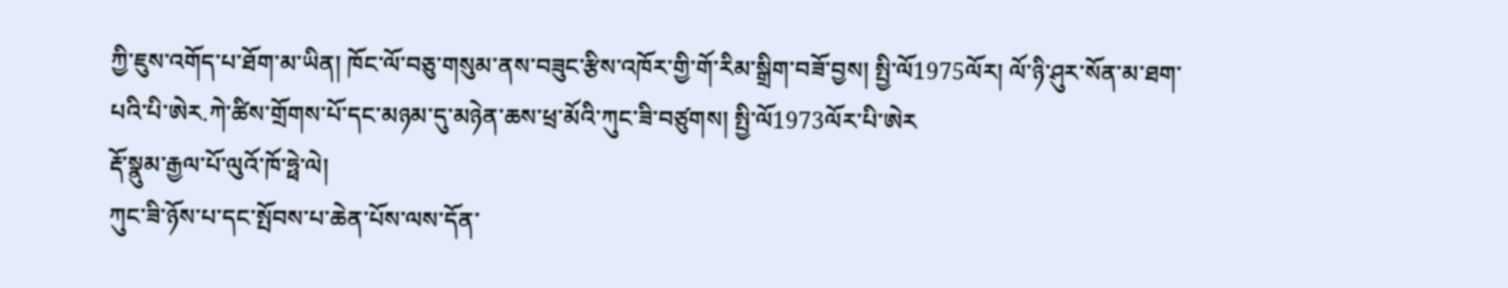ཀྱི་ཇུས་འགོད་པ་ཐོག་མ་ཡིན། ཁོང་ལོ་བཅུ་གསུམ་ནས་བཟུང་རྩིས་འཁོར་གྱི་གོ་རིམ་སྒྲིག་བཟོ་བྱས། སྤྱི་ལོ1975ལོར། ལོ་ཉི་ཤུར་སོན་མ་ཐག་པའི་པི་ཨེར.ཀེ་ཚིས་གྲོགས་པོ་དང་མཉམ་དུ་མཉེན་ཆས་ཕྲ་མོའི་ཀུང་ཟི་བཙུགས། སྤྱི་ལོ1973ལོར་པི་ཨེར
རྡོ་སྣུམ་རྒྱལ་པོ་ལུའོ་ཁོ་ཧྥེ་ལེ།
ཀུང་ཟི་ཉོས་པ་དང་སྤོབས་པ་ཆེན་པོས་ལས་དོན་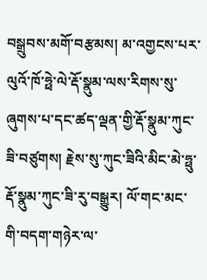བསྒྲུབས་མགོ་བརྩམས། མ་འགྱངས་པར་ལུའོ་ཁོ་ཧྥེ་ལེ་རྡོ་སྣུམ་ལས་རིགས་སུ་ཞུགས་པ་དང་ཚད་ལྡན་གྱི་རྡོ་སྣུམ་ཀུང་ཟི་བཙུགས། རྗེས་སུ་ཀུང་ཟིའི་མིང་མེ་ཧྥུ་རྡོ་སྣུམ་ཀུང་ཟི་རུ་བསྒྱུར། ལོ་གང་མང་གི་བདག་གཉེར་ལ་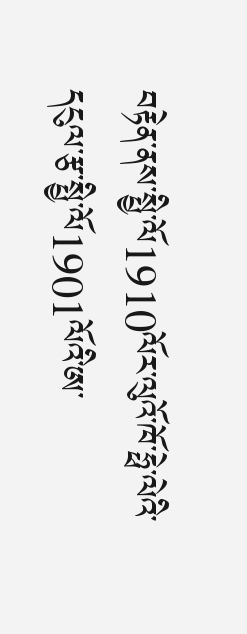བརྟེན་ནས་སྤྱི་ལོ1910ལོར་ལུའོ་ཁོ་ཧྥེ་ལེའི་དངུལ་རྩ་སྤྱི་ལོ1901ལོའི་ཨ་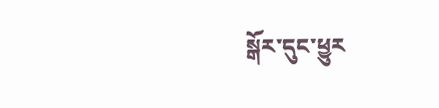སྒོར་དུང་ཕྱུར